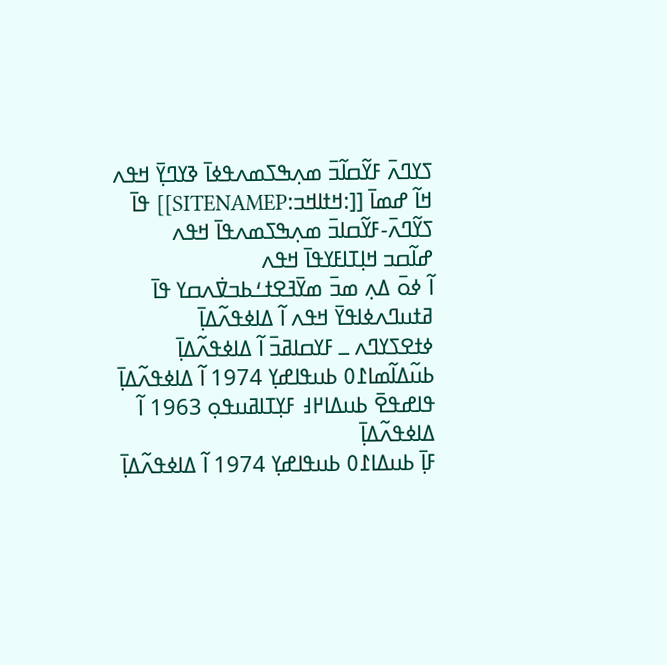ߖߌߣߍ߫ ߓߌ߬ߛߊ߬ߏ߫ ߘߍ߲ߒߖߘߍߟߦߊ߫ ߢߌߣߌ߲߫ ߞߟߍ
ߞߊ߬ ߝߘߊ߫ [[:ߞߙߊߞߏ:SITENAMEP]] ߟߊ߫
ߖߌ߬ߣߍ߫-ߓߌ߬ߛߊߏ߫ ߘߍ߲ߒߖߘߍߟߊ߫ ߞߟߍ
ߝߊ߬ߛߏ ߞߊ߲ߠߊߓߌߟߊ߫ ߞߟߍ
ߊ߬ ߦߋ߫ ߡߍ߲ ߘߏ߫ ߘߌ߫ߔߐߙߑߕߏߜ߭ߍߛߌ ߟߊ߫ ߥߙߎߣߍߦߊߟߌ߫ ߞߟߍ ߊ߬ ߡߊߦߟߍ߬ߡߊ߲߫
ߦߙߐߖߌߣߍ ߺ ߓߌߛߊߥߏ߫ ߊ߬ ߡߊߦߟߍ߬ߡߊ߲߫
ߕߎ߬ߡߊ߬ߘߊ߁߀ ߕߎߟߊߝߌ߲ 1974 ߊ߬ ߡߊߦߟߍ߬ߡߊ߲߫
ߟߊߝߟߐ߫ ߕߎߡߊ߂߃ ߓߌ߲ߠߊߥߎߟߋ߲ 1963 ߊ߬ ߡߊߦߟߍ߬ߡߊ߲߫
ߓߊ߲߫ ߕߎߡߊ߁߀ ߕߎߟߊߝߌ߲ 1974 ߊ߬ ߡߊߦߟߍ߬ߡߊ߲߫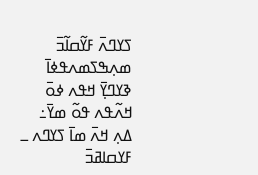ߖߌߣߍ߫ ߓߌ߬ߛߊ߬ߏ߫ ߘߍ߲ߒߖߘߍߟߦߊ߫ ߢߌߣߌ߲߫ ߞߟߍ ߦߋ߫ ߞߍ߬ߟߍ ߟߋ߬ ߘߌ߫߸ ߡߍ߲ ߞߍ߫ ߘߊ߫ ߖߌߣߍ ߺ ߓߌߛߊߥߏ߫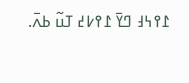߁߉߆߃ ߣߌ߫ ߁߉߇߄ ߠߎ߬ ߕߍ߫.